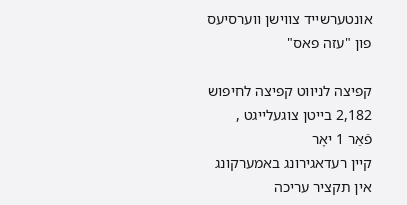אונטערשייד צווישן ווערסיעס פון "עזה פאס"

קפיצה לניווט קפיצה לחיפוש
2,182 בייטן צוגעלייגט ,  פֿאַר 1 יאָר
קיין רעדאגירונג באמערקונג
אין תקציר עריכה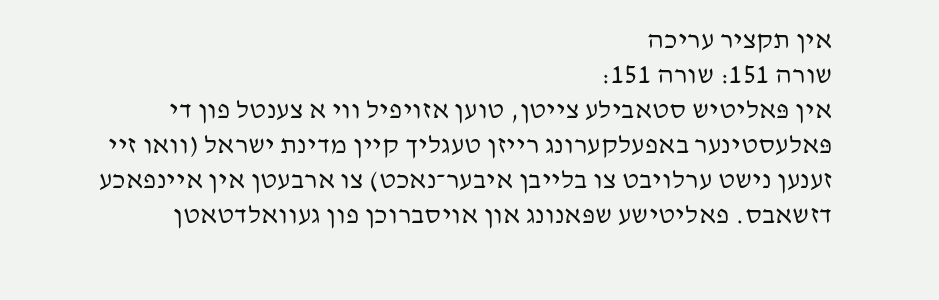אין תקציר עריכה
שורה 151: שורה 151:
אין פּאליטיש סטאבילע צייטן, טוען אזויפיל ווי א צענטל פון די פּאלעסטינער באפעלקערונג רייזן טעגליך קיין מדינת ישראל (וואו זיי זענען נישט ערלויבט צו בלייבן איבער־נאכט) צו ארבעטן אין איינפאכע דזשאבס. פאליטישע שפּאנונג און אויסברוכן פון געוואלדטאטן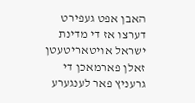האבן אפט געפירט דערצו אז די מדינת ישראל אויטאריטעטן זאלן פארמאכן די גרעניץ פאר לענגערע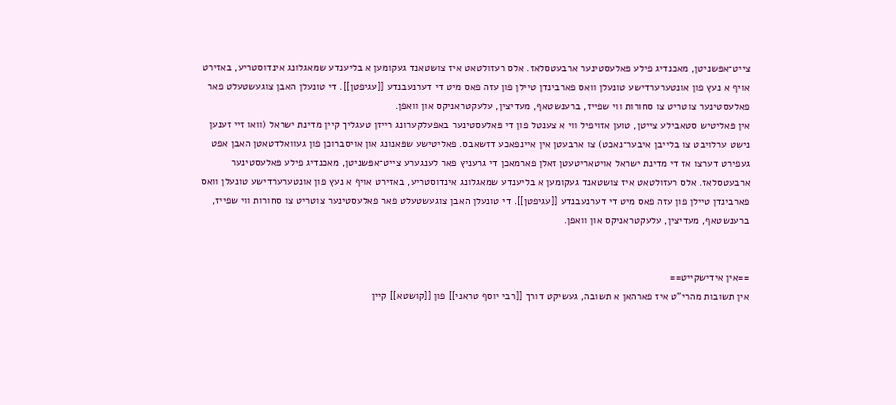צייט־אפּשניטן, מאכנדיג פילע פּאלעסטינער ארבעטסלאז. אלס רעזולטאט איז צושטאנד געקומען א בליענדע שמאגלונג אינדוסטריע, באזירט אויף א נעץ פון אונטערערדישע טונעלן וואס פארבינדן טיילן פון עזה פאס מיט די דערנעבנדע [[עגיפטן]]. די טונעלן האבן צוגעשטעלט פאר פאלעסטינער צוטריט צו סחורות ווי שפייז, ברענשטאף, מעדיצין, עלעקטראניקס און וואפן.
אין פּאליטיש סטאבילע צייטן, טוען אזויפיל ווי א צענטל פון די פּאלעסטינער באפעלקערונג רייזן טעגליך קיין מדינת ישראל (וואו זיי זענען נישט ערלויבט צו בלייבן איבער־נאכט) צו ארבעטן אין איינפאכע דזשאבס. פאליטישע שפּאנונג און אויסברוכן פון געוואלדטאטן האבן אפט געפירט דערצו אז די מדינת ישראל אויטאריטעטן זאלן פארמאכן די גרעניץ פאר לענגערע צייט־אפּשניטן, מאכנדיג פילע פּאלעסטינער ארבעטסלאז. אלס רעזולטאט איז צושטאנד געקומען א בליענדע שמאגלונג אינדוסטריע, באזירט אויף א נעץ פון אונטערערדישע טונעלן וואס פארבינדן טיילן פון עזה פאס מיט די דערנעבנדע [[עגיפטן]]. די טונעלן האבן צוגעשטעלט פאר פאלעסטינער צוטריט צו סחורות ווי שפייז, ברענשטאף, מעדיצין, עלעקטראניקס און וואפן.


==אין אידישקייט==
אין תשובות מהרי"ט איז פארהאן א תשובה, געשיקט דורך [[רבי יוסף טראני]] פון [[קושטא]] קיין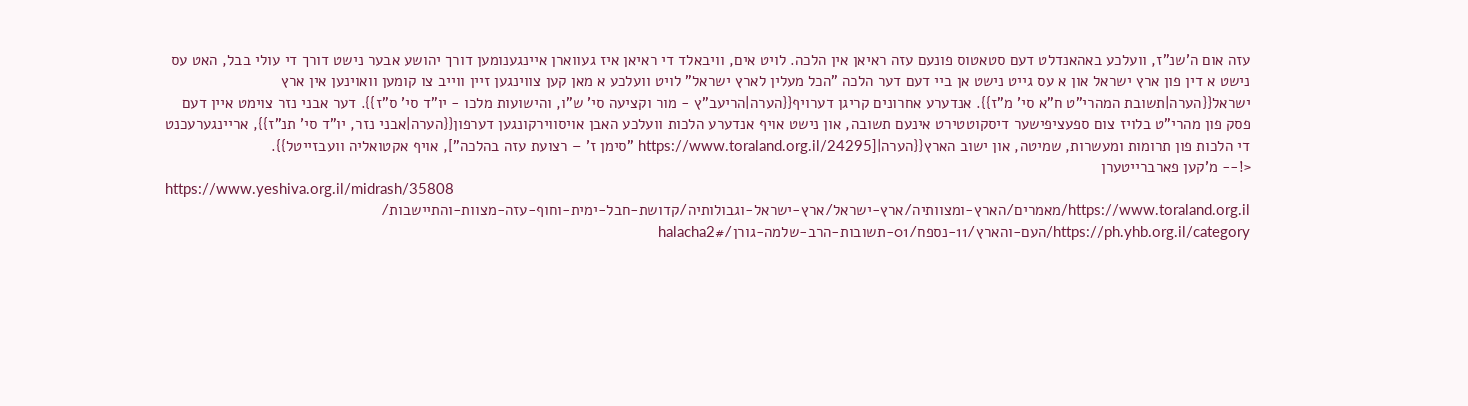עזה אום ה'שנ"ז, וועלכע באהאנדלט דעם סטאטוס פונעם עזה ראיאן אין הלכה. לויט אים, וויבאלד די ראיאן איז געווארן איינגענומען דורך יהושע אבער נישט דורך די עולי בבל, האט עס נישט א דין פון ארץ ישראל און א עס גייט נישט אן ביי דעם דער הלכה "הכל מעלין לארץ ישראל" לויט וועלכע א מאן קען צווינגען זיין ווייב צו קומען וואוינען אין ארץ ישראל{{הערה|תשובת המהרי"ט ח"א סי' מ"ז}}. אנדערע אחרונים קריגן דערויף{{הערה|הריעב"ץ - מור וקציעה סי' ש"ו, והישועות מלכו - יו"ד סי' ס"ז}}. דער אבני נזר צוימט איין דעם פסק פון מהרי"ט בלויז צום ספעציפישער דיסקוטטירט אינעם תשובה, און נישט אויף אנדערע הלכות וועלכע האבן אויסווירקונגען דערפון{{הערה|אבני נזר, יו"ד סי' תנ"ז}}, אריינגערעכנט די הלכות פון תרומות ומעשרות, שמיטה, און ישוב הארץ{{הערה|[https://www.toraland.org.il/24295 "סימן ז' – רצועת עזה בהלכה"], אויף אקטואליה וועבזייטל}}.
<!-- מ'קען פארברייטערן
https://www.yeshiva.org.il/midrash/35808
https://www.toraland.org.il/מאמרים/הארץ-ומצוותיה/ארץ-ישראל/ארץ-ישראל-וגבולותיה/קדושת-חבל-ימית-וחוף-עזה-מצוות-והתיישבות/
https://ph.yhb.org.il/category/העם-והארץ/11-נספח/01-תשובות-הרב-שלמה-גורן/#halacha2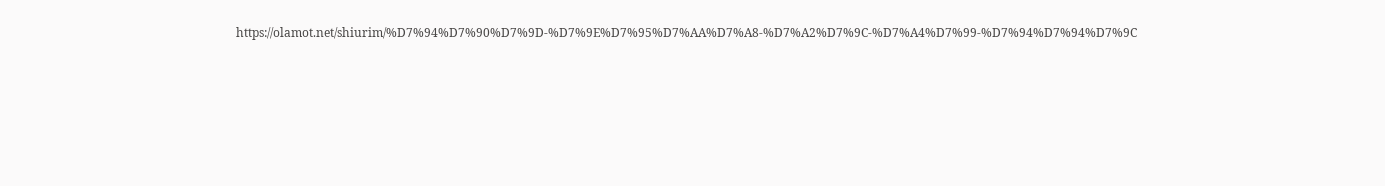https://olamot.net/shiurim/%D7%94%D7%90%D7%9D-%D7%9E%D7%95%D7%AA%D7%A8-%D7%A2%D7%9C-%D7%A4%D7%99-%D7%94%D7%94%D7%9C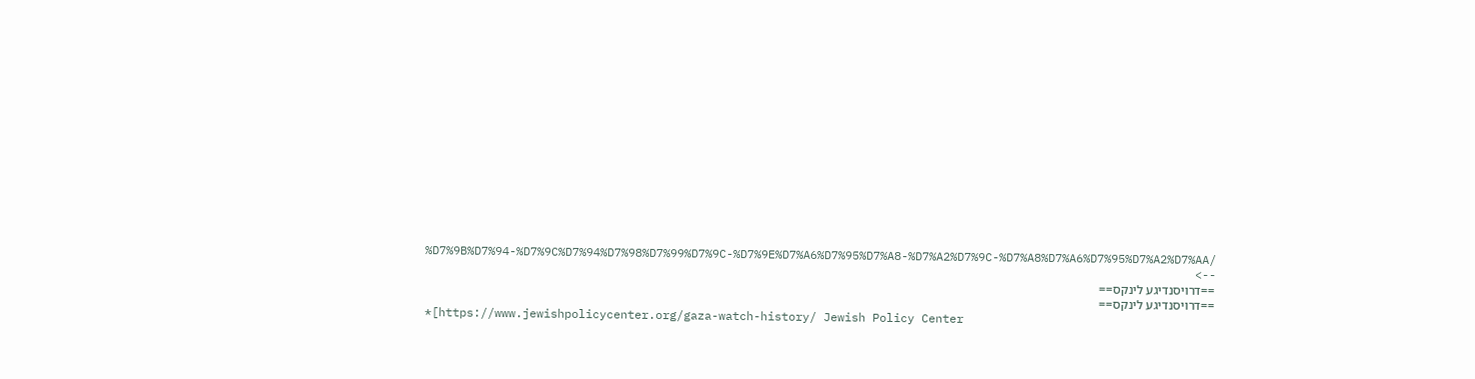%D7%9B%D7%94-%D7%9C%D7%94%D7%98%D7%99%D7%9C-%D7%9E%D7%A6%D7%95%D7%A8-%D7%A2%D7%9C-%D7%A8%D7%A6%D7%95%D7%A2%D7%AA/
-->
==דרויסנדיגע לינקס==
==דרויסנדיגע לינקס==
*[https://www.jewishpolicycenter.org/gaza-watch-history/ Jewish Policy Center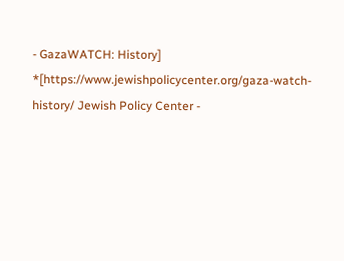- GazaWATCH: History]
*[https://www.jewishpolicycenter.org/gaza-watch-history/ Jewish Policy Center -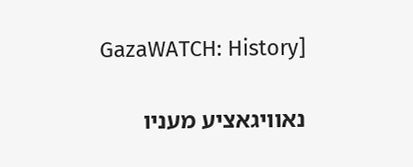GazaWATCH: History]

נאוויגאציע מעניו